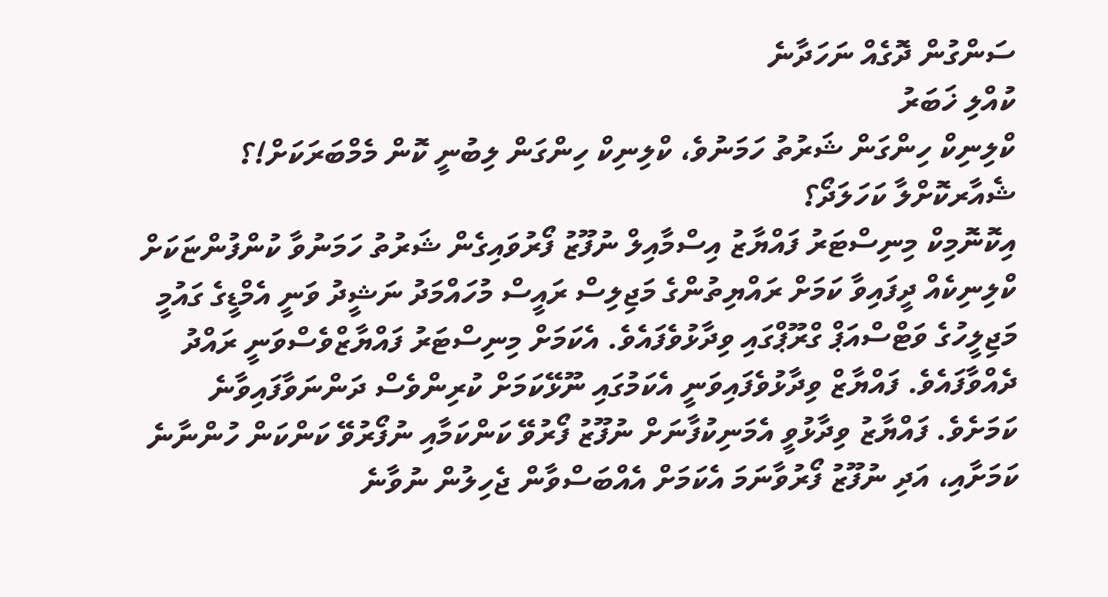ސަންގުން ދޮގެއް ނަހަދާނެ
ކުއްލި ޚަބަރު
ކްލިނިކް ހިންގަން ޝަރުތު ހަމަނުވެ، ކްލިނިކް ހިންގަން ލިބުނީ ކޮން މެމްބަރަކަށް!؟
ޝެއާރކޮށްލާ ކަހަލަދޯ؟
އިކޮނޮމިކް މިނިސްޓަރު ފައްޔާޒު އިސްމާއިލް ނުފޫޒު ފޯރުވައިގެން ޝަރުތު ހަމަނުވާ ކުންފުންޏަކަށް ކްލިނިކެއް ދީފައިވާ ކަމަށް ރައްޔިތުންގެ މަޖިލިސް ރައީސް މުހައްމަދު ނަޝީދު ވަނީ އެމްޑީގެ ގައުމީ މަޖިލީހުގެ ވަޓްސްއަޕް ގްރޫޕްގައި ވިދާޅުވެފައެވެ. އެކަމަށް މިނިސްޓަރު ފައްޔާޒްވެސްވަނީ ރައްދު ދެއްވާފައެވެ. ފައްޔާޒް ވިދާޅުވެފައިވަނީ އެކަމުގައި ނޫޅޭކަމަށް ކުރިންވެސް ދަންނަވާފައިވާނެ ކަމަށެވެ. ފައްޔާޒު ވިދާޅުވީ އެމަނިކުފާނަށް ނުފޫޒު ފޯރުވޭ ކަންކަމާއި ނުފޯރުވޭ ކަންކަން ހުންނާނެ ކަމަށާއި، އަދި ނުފޫޒު ފޯރުވާނަމަ އެކަމަށް އެއްބަސްވާން ޖެހިލުން ނުވާނެ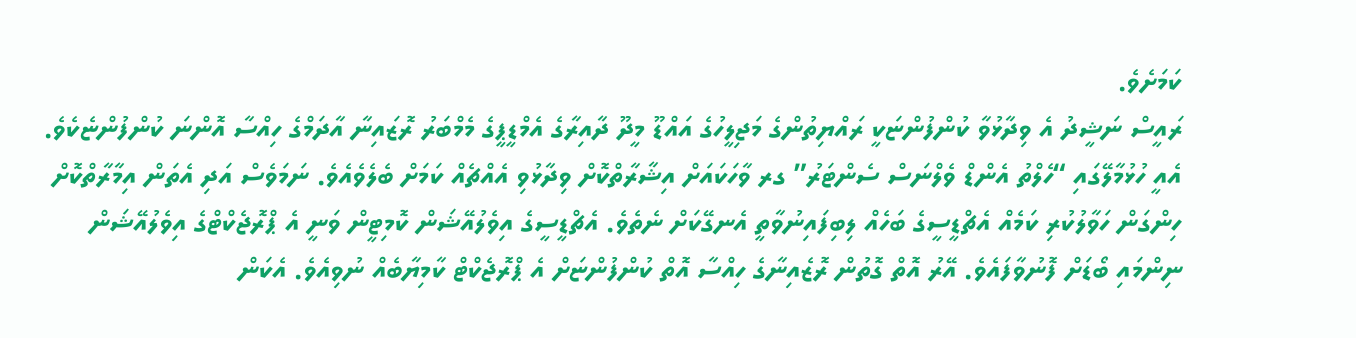ކަމަށެވެ.
ރައީސް ނަޝީދު އެ ވިދާޅުވާ ކުންފުންޏަކީ ރައްޔިތުންގެ މަޖިލީހުގެ އައްޑޫ މީދޫ ދާއިރާގެ އެމްޑީޕީގެ މެމްބަރު ރޮޒައިނާ އާދަމްގެ ހިއްސާ އޮންނަ ކުންފުންޏެކެވެ. އެއީ ހުޅުމާލޭގައި “ހެލްތު އެންޑް ވެލްނަސް ސެންޓަރު” ގރ ވާހަކައަށް އިޝާރާތްކޮށް ވިދާޅުވި އެއްޗެއް ކަމަށް ބެލެވެއެވެ. ނަމަވެސް އަދި އެތަން އިމާރާތްކޮށް ހިންގަން ހަވާލުކުރި ކަމެއް އެޗްޑީސީގެ ބަހެއް ލިބިފައިނުވާތީ އެނގޭކަށް ނެތެވެ. އެޗްޑީސީގެ އިވެލުއޭޝަން ކޮމިޓީން ވަނީ އެ ޕްރޮޖެކްޓްގެ އިވެލުއޭޝަން ނިންމައި ބޯޑަށް ފޮނުވާފައެވެ. އޭރު އޮތް ގޮތުން ރޮޒެއިނާގެ ހިއްސާ އޮތް ކުންފުންޏަށް އެ ޕްރޮޖެކްޓް ކާމިޔާބެއް ނުވިއެވެ. އެކަން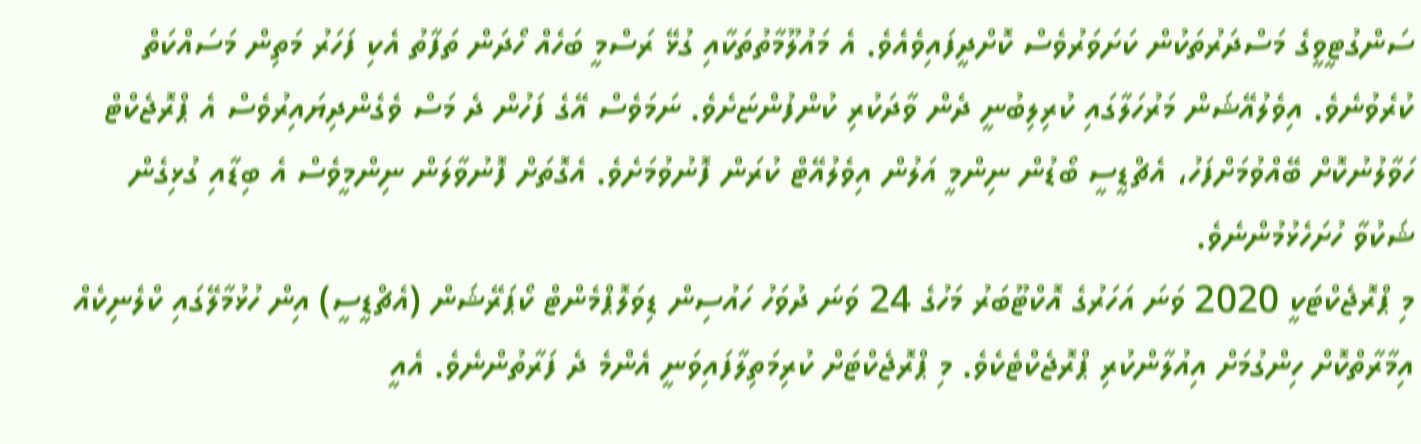ސަންގުޓީވީގެ މަސްދަރުތަކުން ކަށަވަރުވެސް ކޮށްދީފައިވެއެވެ. އެ މައުލޫމާތުތަކާއި ގުޅޭ ރަސްމީ ބަހެއް ހޯދަން ތަފާތު އެކި ފަހަރު މަތިން މަސައްކަތް ކުރެވުނެވެ. އިވެލުއޭޝަން މަރުހަލާގައި ކުރިލިބުނީ ދެން ވާދަކުރި ކުންފުންޏަށެވެ. ނަމަވެސް އޭގެ ފަހުން ދެ މަސް ވެގެންދިޔައިރުވެސް އެ ޕްރޮޖެކްޓް ހަވާލުނުކޮށް ބޭއްވުމަށްފަހު، އެޗްޑީސީ ބޯޑުން ނިންމީ އަލުން އިވެލުއޭޓް ކުރަން ފޮނުވުމަށެވެ. އެގޮތަށް ފޮނުވާލަން ނިންމީވެސް އެ ބިޑާއި ގުޅިގެން ޝަކުވާ ހުށަހެޅުމުންނެވެ.
މި ޕްރޮޖެކްޓަކީ 2020 ވަނަ އަހަރުގެ އޮކްޓޫބަރު މަހުގެ 24 ވަނަ ދުވަހު ހައުސިން ޑިވަލޮޕްމެންޓް ކޯޕަރޭޝަން (އެޗްޑީސީ) އިން ހުޅުމާލޭގައި ކްލެނިކެއް އިމާރާތްކޮށް ހިންގުމަށް އިއުލާންކުރި ޕްރޮޖެކްޓެކެވެ. މި ޕްރޮޖެކްޓަށް ކުރިމަތިލާފައިވަނީ އެންމެ ދެ ފަރާތުންނެވެ. އެއީ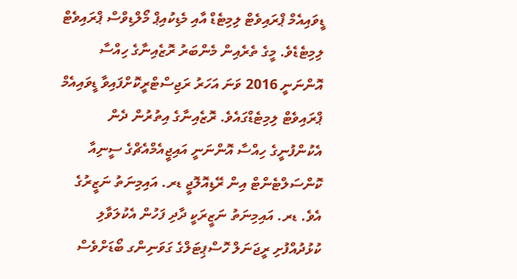ޑީވައިއެމް ޕްރައިވެޓް ލިމިޓެޑް އާއި މެޑިކުއިޕް މޯލްޑިވްސް ޕްރައިވެޓް ލިމިޓެޑެވެ. މީގެ ތެރެއިން މެންބަރު ރޮޒެއިނާގެ ހިއްސާ އޮންނަނީ 2016 ވަނަ އަހަރު ރަޖިސްޓްރީކޮށްފައިވާ ޑީވައިއެމް ޕްރައިވެޓް ލިމިޓެޑްގައެވެ. ރޮޒެއިނާގެ އިތުރުން ދެން އެކުންފުނީގެ ހިއްސާ އޮންނަނީ އައިޖީއެމްއެޗްގެ ސީނިއާ ކޮންސަލްޓެންޓް އިން ރޭޑިއޮލޮޖީ ޑރ. އައިމިނަތު ނަޒީރުގެ އެވެ. ޑރ. އައިމިނަތު ނަޒީރަކީ ދާދި ފަހުން އެކުލަވާލި ކުޅުދުއްފުށި ރީޖަނަލް ހޮސްޕިޓަލްގެ ގަވަނިންގ ބޯޑަށްވެސް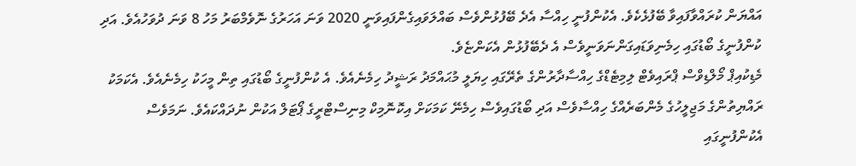އައްޔަން ކުރައްވާފައިވާ ބޭފުޅެކެވެ. އެކުންފުނީ ހިއްސާ އެދެ ބޭފުޅުންވެސް ބައްލަވައިގެންފައިވަނީ 2020 ވަނަ އަހަރުގެ ނޮވެމްބަރު މަހު 8 ވަނަ ދުވަހުއެވެ. އަދި ކުންފުނީގެ ބޯޑުގައި ހިމެނިވަޑައިގަންނަވަނީވެސް އެ ދެބޭފުޅުން އެކަންޏެވެ.
މެޑިކުއިޕް މޯލްޑިވްސް ޕްރައިވެޓް ލިމިޓެޑްގެ ހިއްސާދާރުންގެ ތެރޭގައި ހިޔަލީ މުޙައްމަދު ރަޝީދު ހިމެނެއެވެ. އެ ކުންފުނީގެ ބޯޑުގައި ތިން މީހަކު ހިމެނެއެވެ. އެކަމަކު ރައްޔިތުންގެ މަޖިލީހުގެ މެންބަރެއްގެ ހިއްސާވެސް އަދި ބޯޑުގައިވެސް ހިމެނޭ ކަމަކަށް އިކޮނޮމިކް މިނިސްޓްރީގެ ޕޯޓަލް އަކުން ނުދައްކައެވެ. ނަމަވެސް އެކުންފުނީގައި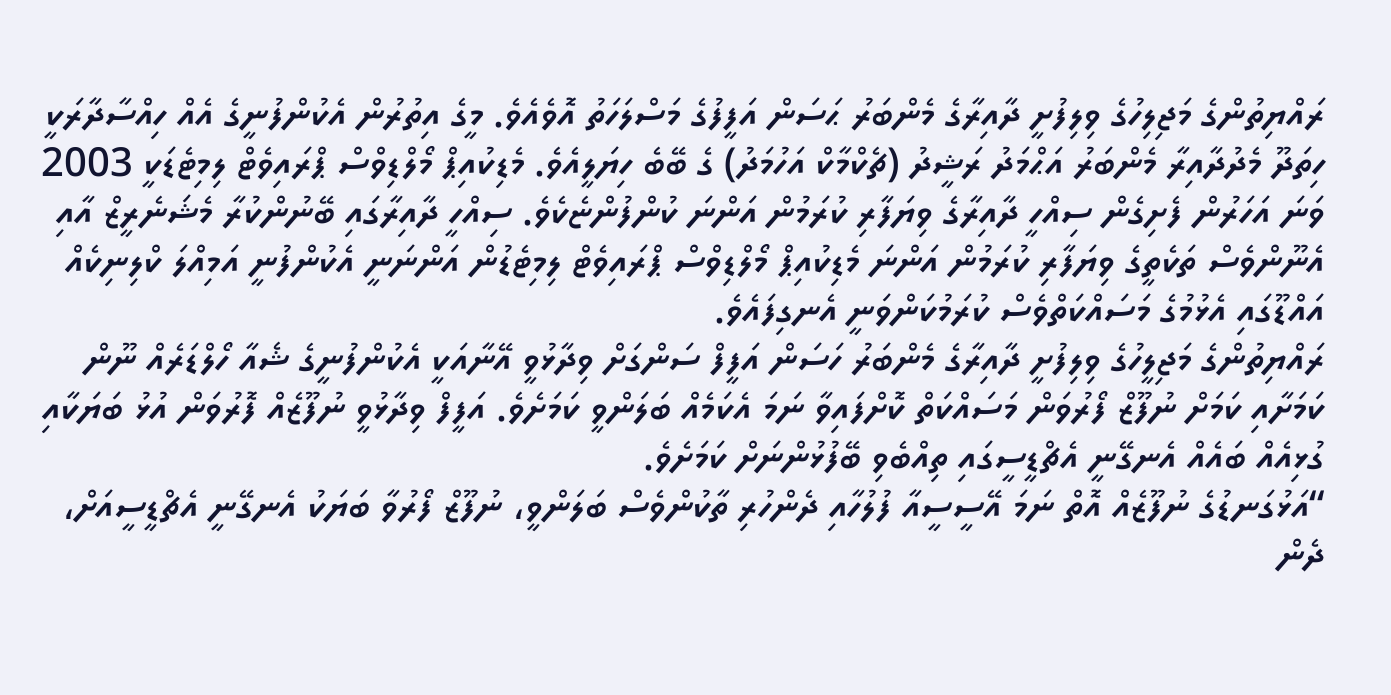ރައްޔިތުންގެ މަޖިލިހުގެ ވިލިފުށީ ދާއިރާގެ މެންބަރު ޙަސަން އަފީފުގެ މަސްލަހަތު އޮވެއެވެ. މީގެ އިތުރުން އެކުންފުނީގެ އެއް ހިއްސާދާރަކީ ހިތަދޫ މެދުދާއިރާ މެންބަރު އަޙްމަދު ރަޝީދު (ޗެކްމާކް އަހުމަދު) ގެ ބޭބެ ހިޔަލީއެވެ. މެޑިކުއިޕް މޯލްޑިވްސް ޕްރައިވެޓް ލިމިޓެޑަކީ 2003 ވަނަ އަހަރުން ފެށިގެން ސިއްހީ ދާއިރާގެ ވިޔަފާރި ކުރަމުން އަންނަ ކުންފުންޏެކެވެ. ސިއްހީ ދާއިރާގައި ބޭނުންކުރާ މެޝަނެރީޒް އާއި އެނޫންވެސް ތަކެތީގެ ވިޔަފާރި ކުރަމުން އަންނަ މެޑިކުއިޕް މޯލްޑިވްސް ޕްރައިވެޓް ލިމިޓެޑުން އަންނަނީ އެކުންފުނީ އަމިއްލަ ކްލިނިކެއް އައްޑޫގައި އެޅުމުގެ މަސައްކަތްވެސް ކުރަމުކަންވަނީ އެނގިފައެވެ.
ރައްޔިތުންގެ މަޖިލީހުގެ ވިލިފުށީ ދާއިރާގެ މެންބަރު ހަސަން އަފީފް ސަންގަށް ވިދާޅުވީ އޭނާއަކީ އެކުންފުނީގެ ޝެއާ ހޯލްޑަރެއް ނޫން ކަމަށާއި ކަމަށް ނުފޫޒް ފޯރުވަން މަސައްކަތް ކޮށްފައިވާ ނަމަ އެކަމެއް ބަލަންވީ ކަމަށެވެ. އަފީފް ވިދާޅުވީ ނުފޫޒެއް ފޮރުވަން އުޅު ބަޔަކާއި ގުޅިއެއް ބައެއް އެނގޭނީ އެޗްޑީސީގައި ތިއްބެވި ބޭފުޅުންނަށް ކަމަށެވެ.
“އަޅުގަނޑުގެ ނުފޫޒެއް އޮތް ނަމަ އޭސީސީއާ ފުލުހާއި ދެންހުރި ތާކުންވެސް ބަލަންވީ، ނުފޫޒް ފޯރުވާ ބަޔަކު އެނގޭނީ އެޗްޑީސީއަށް، ދެން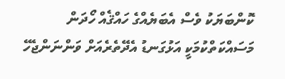ކޮންބަޔަކު ވެސް އެބަޔެއްގެ ހައްޤެއް ހޯދަން މަސައްކަތްކުމަކީ އަޅުގަނޑު އެދޭތެރެއަށް ވަންނަންޖެހޭ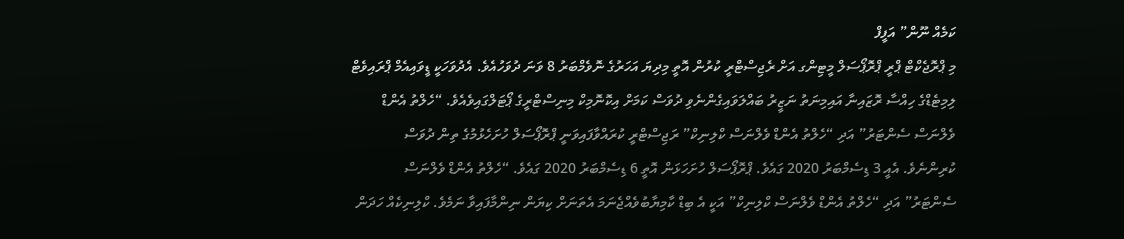ކަމެއް ނޫން” އަފީފް
މި ޕްރޮޖެކްޓް ޕްރީ ޕްރޮޕޯސަލް މީޓިންގ އަށް ރެޖިސްޓްރީ ކުރުން އޮތީ މިދިޔަ އަހަރުގެ ނޮވެމްބަރު 8 ވަނަ ދުވަހުއެވެ. އެދުވަހަކީ ޑީވައިއެމް ޕްރައިވެޓް ލިމިޓެޑްގެ ހިއްސާ ރޮޒައިނާ އައިމިނަތު ނަޒީރު ބައްލަވައިގެންނެވި ދުވަސް ކަމަށް އިކޮނޮމިކް މިނިސްޓްރީގެ ޕޯޓަލްގައިވެއެވެ. “ހެލްތު އެންޑް ވެލްނަސް ސެންޓަރު” އަދި “ހެލްތު އެންޑް ވެލްނަސް ކްލިނިކް” ރަޖިސްޓްރީ ކުރައްވާފައިވަނީ ޕްރޮޕޯސަލް ހުށަހެޅުމުގެ ތިން ދުވަސް ކުރިންނެވެ. އެއީ 3 ޑިސެމްބަރު 2020 ގައެވެ. ޕްރޮޕޯސަލް ހުށަހަޅަން އޮތީ 6 ޑިސެމްބަރު 2020 ގައެވެ. “ހެލްތު އެންޑް ވެލްނަސް ސެންޓަރު” އަދި “ހެލްތު އެންޑް ވެލްނަސް ކްލިނިކް” އަކީ އެ ބިޑް ކާމިޔާބުވެއްޖެނަމަ އެތަނަށް ކިޔަން ނިންމާފައިވާ ނަމެވެ. ކްލިނިކެއް ހަދަން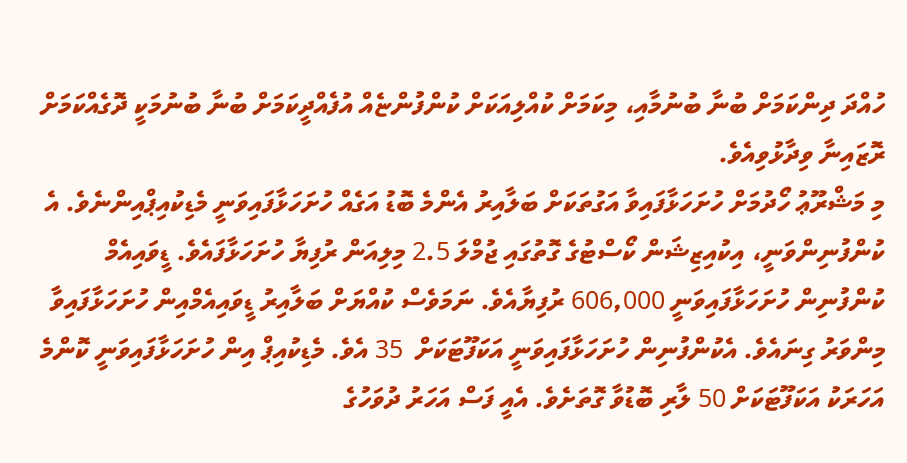ހުއްދަ ދިންކަމަށް ބުނާ ބުނުމާއި، މިކަމަށް ކުއްލިއަކަށް ކުންފުންޏެއް އުފެއްދީކަމަށް ބުނާ ބުނުމަކީ ދޮގެއްކަމަށް ރޮޒައިނާ ވިދާޅުވިއެވެ.
މި މަޝްރޫޢު ހޯދުމަށް ހުށަހަޅާފައިވާ އަގުތަކަށް ބަލާއިރު އެންމެ ބޮޑު އަގެއް ހުށަހަޅާފައިވަނީ މެޑިކުއިޕްއިންނެވެ. އެ ކުންފުނިންވަނީ، އިކުއިޒިޝަން ކޯސްޓުގެ ގޮތުގައި ޖުމްލަ 2.5 މިލިއަން ރުފިޔާ ހުށަހަޅާފައެވެ. ޑީވައިއެމް ކުންފުނިން ހުށަހަޅާފައިވަނީ 606,000 ރުފިޔާއެވެ. ނަމަވެސް ކުއްޔަށް ބަލާއިރު ޑީވައިއެމްއިން ހުށަހަޅާފައިވާ މިންވަރު ގިނައެވެ. އެކުންފުނިން ހުށަހަޅާފައިވަނީ އަކަފޫޓަކަށް  35 އެވެ. މެޑިކުއިޕް އިން ހުށަހަޅާފައިވަނީ ކޮންމެ އަހަރަކު އަކަފޫޓަކަށް 50 ލާރި ބޮޑުވާ ގޮތަށެވެ. އެއީ ފަސް އަހަރު ދުވަހުގެ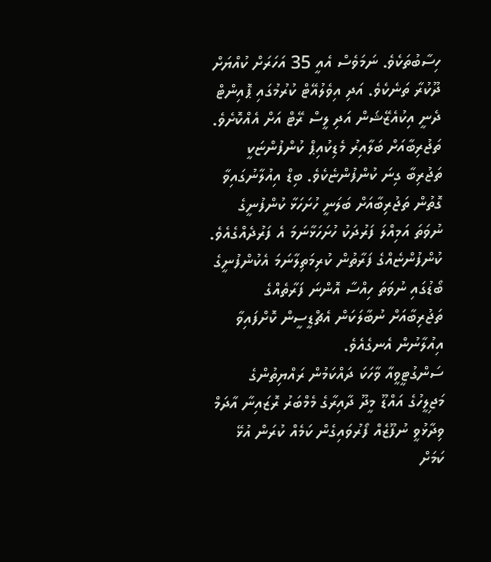ހިސާބުތަކެވެ. ނަމަވެސް އެއީ 35 އަހަރަށް ކުއްޔަށް ދޫކުރާ ތަނެކެވެ. އަދި އިވެލުއޭޓް ކުރުމުގައި ޕޮއިންޓް ދެނީ އިކުއެޒޭޝަން އަދި ލީސް ރޭޓް އަށް އެއްކޮށެވެ. ތަޖުރިބާއަށް ބަލާއިރު މެޑިކުއިޕް ކުންފުންޏަކީ ތަޖުރިބާ ގިނަ ކުންފުންޏެކެވެ. ބިޑް އިއުލާނުގައިވާ ގޮތުން ތަޖުރިބާއަށް ބަލަނީ ހުށަހަޅާ ކުންފުނީގެ ނުވަތަ އަމިއްލަ ފަރުދަކު ހުށަހަޅާނަމަ އެ ފަރުދެއްގެއެވެ. ކުންފުންޏެއްގެ ފަރާތުން ކުރިމަތިލާނަމަ އެކުންފުނީގެ ބޯޑުގައި ނުވަތަ ހިއްސާ އޮންނަ ފަރާތެއްގެ ތަޖުރިބާއަށް ނުބާލަކަން އެޗްޑީސީން ކޮށްފައިވާ އިއުލާނުން އެނގެއެވެ.
ސަންގުޓީވީއާ ވާހަކަ ދައްކަމުން ރައްޔިތުންގެ މަޖިލީހުގެ އައްޑޫ މީދޫ ދާއިރާގެ މެމްބަރު ރޮޒައިނާ އާދަމް ވިދާޅުވީ ނުފޫޒެއް ފޯރުވައިގެން ކަމެއް ކުރަން އުޅޭ ކަމަށް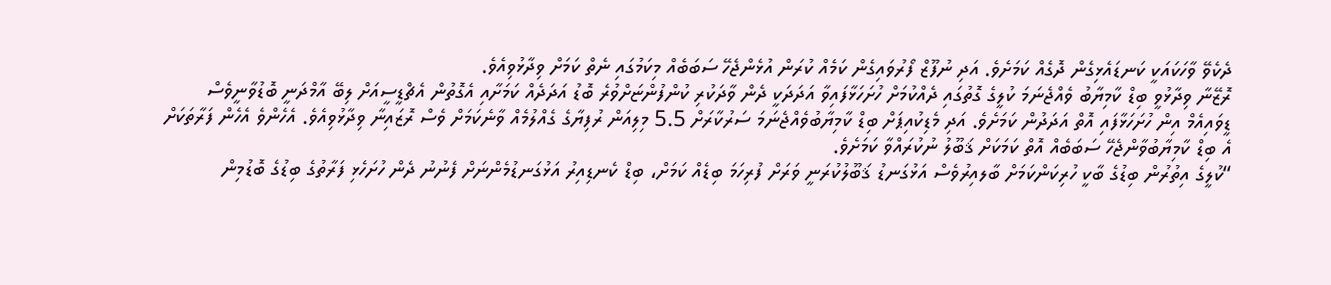ދެކެވޭ ވާހަކައަކީ ކަނޑައެޅިގެން ދޮގެއް ކަމަށެވެ. އަދި ނުފޫޒް ފޯރުވައިގެން ކަމެއް ކުރަން އުޅެންޖެހޭ ސަބަބެއް މިކަމުގައި ނެތް ކަމަށް ވިދާޅުވިއެވެ.
ރޮޒޭނާ ވިދާޅުވީ ބިޑް ކާމިޔާބު ވެއްޖެނަމަ ކުލީގެ ގޮތުގައި ދެއްކުމަށް ހުށަހަޅާފައިވާ އަދަދަކީ ދެން ވާދަކުރި ކުންފުންޏަށްވުރެ ބޮޑު އަދަދެއް ކަމަށާއި އެގޮތުން އެޗްޑީސީއަށް ލިބޭ އާމްދަނީ ބޮޑުވާނީވެސް ޑީވައިއެމް އިން ހުށަހަޅާފައި އޮތް އަދަދުން ކަމަށެވެ. އަދި މެޑިކުއިޕަށް ބިޑް ކާމިޔާބުވެއްޖެނަމަ ސަރުކާރަށް 5.5 މިލިއަން ރުފިޔާގެ ގެއްލުމެއް ވާނެކަމަށް ވެސް ރޮޒައިނާ ވިދާޅުވިއެވެ. އެހެންވެ އެހެން ފަރާތަކަށް އެ ބިޑް ކާމިޔާބުވާންޖެހޭ ސަބަބެއް އޮތް ކަމަކަށް ޤަބޫލު ނުކުރައްވާ ކަމަށެވެ.
“ކުލީގެ އިތުރުން ބިޑުގެ ބާކީ ހުރިކަންކަމަށް ބާލއިރުވެސް އަޅުގަނޑު ޤަބޫލުކުރަނީ ވަރަށް ފުރިހަމަ ބިޑެއް ކަމަށް، ބިޑް ކެނޑިއިރު އަޅުގަނޑުމެންނަށް ފެނުނު ދެން ހުށަހެޅި ފަރާތުގެ ބިޑުގެ ބޮޑުމިން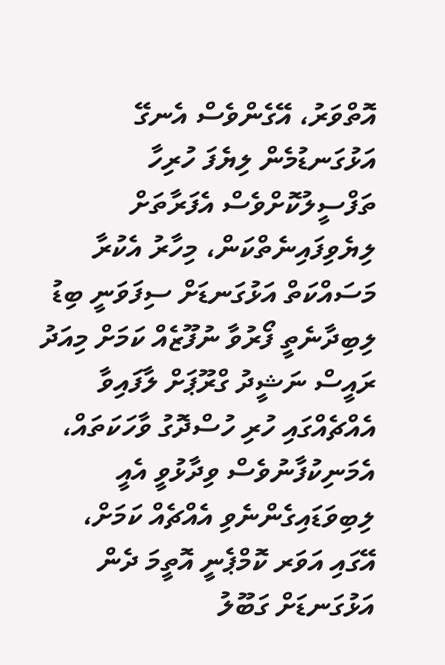އޮތްވަރު، އޭގެންވެސް އެނގޭ އަޅުގަނޑުމެން ލިޔެފަ ހުރިހާ ތަފްސީލުކޮށްވެސް އެފަރާތަށް ލިޔެވިފައިނެތްކަން، މިހާރު އެކުރާ މަސައްކަތް އަޅުގަނޑަށް ސިފަވަނީ ބިޑު ލިބިދާނެތީ ފޯރުވާ ނުފޫޒެއް ކަމަށް މިއަދު ރައީސް ނަޝީދު ގްރޫޕަށް ލާފައިވާ އެއްޗެއްގައި ހުރި ހުސްދޮގު ވާހަކަތައް، އެމަނިކުފާނުވެސް ވިދާޅުވީ އެއީ ލިބިވަޑައިގެންނެވި އެއްޗެއް ކަމަށް، އޭގައި އަވަރ ކޮމްޕެނީ އޮތީމަ ދެން އަޅުގަނޑަށް ގަބޫލު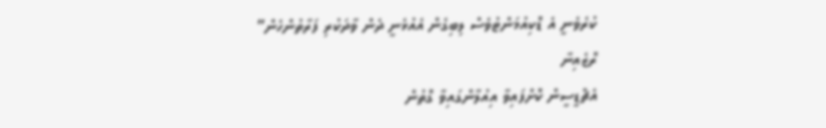ކުރެވެނީ އެ ޑޮކިއުމަންޓުވެސް ލިބިގެން އެއުޅެނީ ދެން ވާދަކުރި ފަރާތުންހެން” ރޮޒެއިނާ
އެޗްޑީސީން ކޮށްފައިވާ އިއުލާންގައިވާ ގޮތުން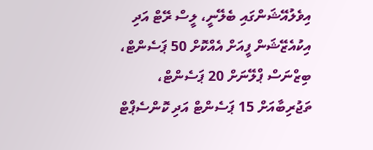އިވެލުއޭޝަންގައި ބެލޭނީ، ލީސް ރޭޓް އަދި އިކުއެޒޭޝަން ފީއަށް އެއްކޮށް 50 ޕަސެންޓް، ބިޒްނަސް ޕްލޭނަށް 20 ޕަސެންޓް، ތަޖުރިބާއަށް 15 ޕަސެންޓް އަދި ކޮންސެޕްޓް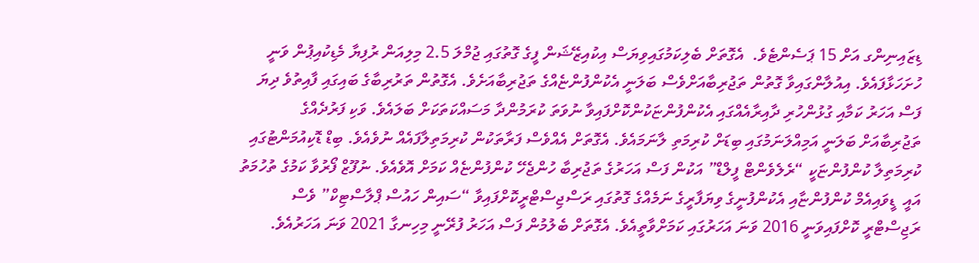ޑިޒައިނިންގ އަށް 15 ޕަސެންޓެވެ.  އެގޮތަށް ބެލިކަމުގައިވިޔަސް އިކުއިޒޭޝަން ފީގެ ގޮތުގައި ޖުމްލަ 2.5 މިލިއަން ރުފިޔާ މެޑިކުއިޕުން ވަނީ ހުށަހަޅާފައެވެ. އިއުލާންގައިވާ ގޮތުން ތަޖުރިބާއަށްވެސް ބަލަނީ އެކުންފުންޏެއްގެ ތަޖުރިބާއަށެވެ. އެގޮތުން ތަރުރިބާގެ ބައިގައި ފާއިތުވެ ދިޔަ ފަސް އަހަރު ކަމާއި ގުޅުންހުރި ދާއިރާއެއްގައި އެކުންފުންޏަކުންކޮށްފައިވާ ނުވަތަ ކުރަމުންދާ މަސައްކަތަކަށް ބަލައެވެ. ވަކި ފަރުދެއްގެ ތަޖުރިބާއަށް ބަލަނީ އަމިއްލަނަމުގައި ބިޑަށް ކުރިމަތި ލާނަމައެވެ. އެގޮތަށް އެއްވެސް ފަރާތަކުން ކުރިމަތިލާފައެއް ނުވެއެވެ. ބިޑް ޑޮކިއުމަންޓުގައި ކުރިމަތިލާ ކުންފުންޏަކީ “ރެލެވެންޓް ފީލްޑް” އަކުން ފަސް އަހަރުގެ ތަޖުރިބާ ހުންޖެހޭ ކުންފުންޏެއް ކަމަށް އޮވެއެވެ. ނުފޫޒް ފޯރުވާ ކަމުގެ ތުހުމަތު އައީ  ޑީވައިއެމް ކުންފުންޏާއި އެކުންފުނީގެ ވިޔަފާރީގެ ނަމެއްގެ ގޮތުގައި ރަސްޖިސްޓްރީކޮށްފައިވާ “ސައިން ހައުސް ޕްލާސްޓިކް” ވެސް ރަޖިސްޓްރީ ކޮށްފައިވަނީ 2016 ވަނަ އަހަރުގައި ކަމަށްވާތީއެވެ. އެގޮތަށް ބެލުމުން ފަސް އަހަރު ފުރޭނީ މިހިނގާ 2021 ވަނަ އަހަރުއެވެ.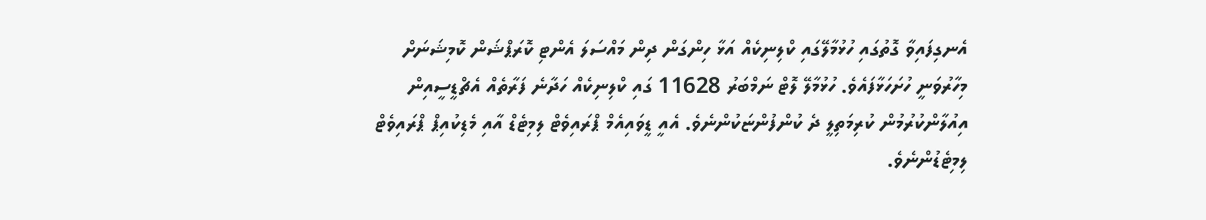އެނގިފައިވާ ގޮތުގައި ހުޅުމާލޭގައި ކްލިނިކެއް އަޅާ ހިންގަން ދިން މައްސަލަ އެންޓި ކޮރަޕްޝަން ކޮމިޝަނަށް މިހާރުވަނީ ހުށަހަޅާފައެވެ. ހުޅުމާލޭ ލޮޓް ނަމްބަރު 11628 ގައި ކްލިނިކެއް ހަދާނެ ފަރާތެއް އެޗްޑީސީއިން އިއުލާންކުރުމުން ކުރިމަތިލީ ދެ ކުންފުންޏަކުންނެވެ. އެއީ ޑީވައިއެމް ޕްރައިވެޓް ލިމިޓެޑް އާއި މެޑިކުއިޕް ޕްރައިވެޓް ލިމިޓެޑުންނެވެ.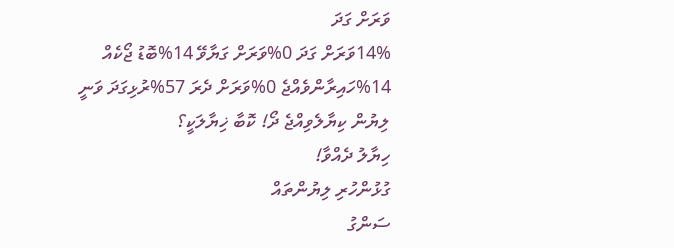ވަރަށް ގަދަ
14%ވަރަށް ގަދަ 0%ވަރަށް ގަޔާވޭ 14%ބޮޑު ޖޯކެއް 14%ހައިރާންވެއްޖެ 0%ވަރަށް ދެރަ 57%ރުޅިގަދަ ވަނީ
ލިޔުން ކިޔާލެވިއްޖެ ދޯ! ކޮބާ ޚިޔާލަކީ؟
ހިޔާލު ދެއްވާ!
ގުޅުންހުރި ލިޔުންތައް
ސަންގު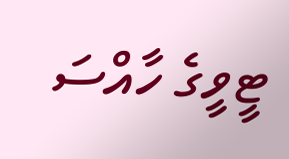ޓީވީގެ ހާއްސަ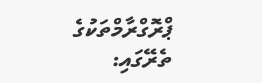ޕްރޮގްރާމްތަކުގެ ތެރޭގައި: